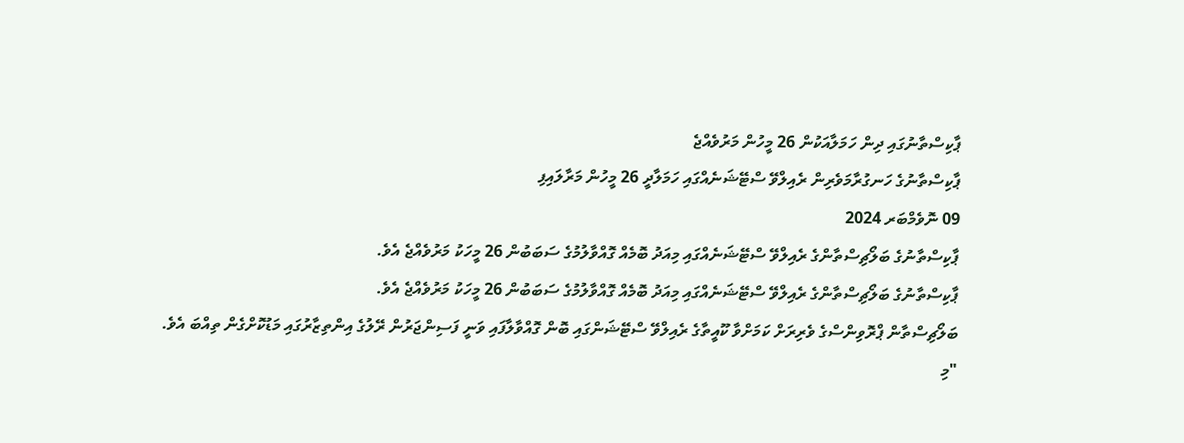ޕާކިސްތާނުގައި ދިން ހަމަލާއަކުން 26 މީހުން މަރުވެއްޖެ
ޕާކިސްތާނުގެ ހަނގުރާމަވެރިން ރެއިލްވޭ ސްޓޭޝަނެއްގައި ހަމަލާދީ 26 މީހުން މަރާލައިފި
09 ނޮވެމްބަރ 2024
ޕާކިސްތާނުގެ ބަލޯޗިސްތާންގެ ރެއިލްވޭ ސްޓޭޝަނެއްގައި މިއަދު ބޮމެއް ގޮއްވާލުމުގެ ސަބަބުން 26 މީހަކު މަރުވެއްޖެ އެވެ.
ޕާކިސްތާނުގެ ބަލޯޗިސްތާންގެ ރެއިލްވޭ ސްޓޭޝަނެއްގައި މިއަދު ބޮމެއް ގޮއްވާލުމުގެ ސަބަބުން 26 މީހަކު މަރުވެއްޖެ އެވެ.
ބަލޯޗިސްތާން ޕްރޮވިންސްގެ ވެރިރަށް ކަމަށްވާ ކޫއީތާގެ ރެއިލްވޭ ސްޓޭޝަންގައި ބޮން ގޮއްވާލާފައި ވަނީ ފަސިންޖަރުން ރޭލުގެ އިންތިޒާރުގައި މަޑުކޮށްގެން ތިއްބަ އެވެ.
"މި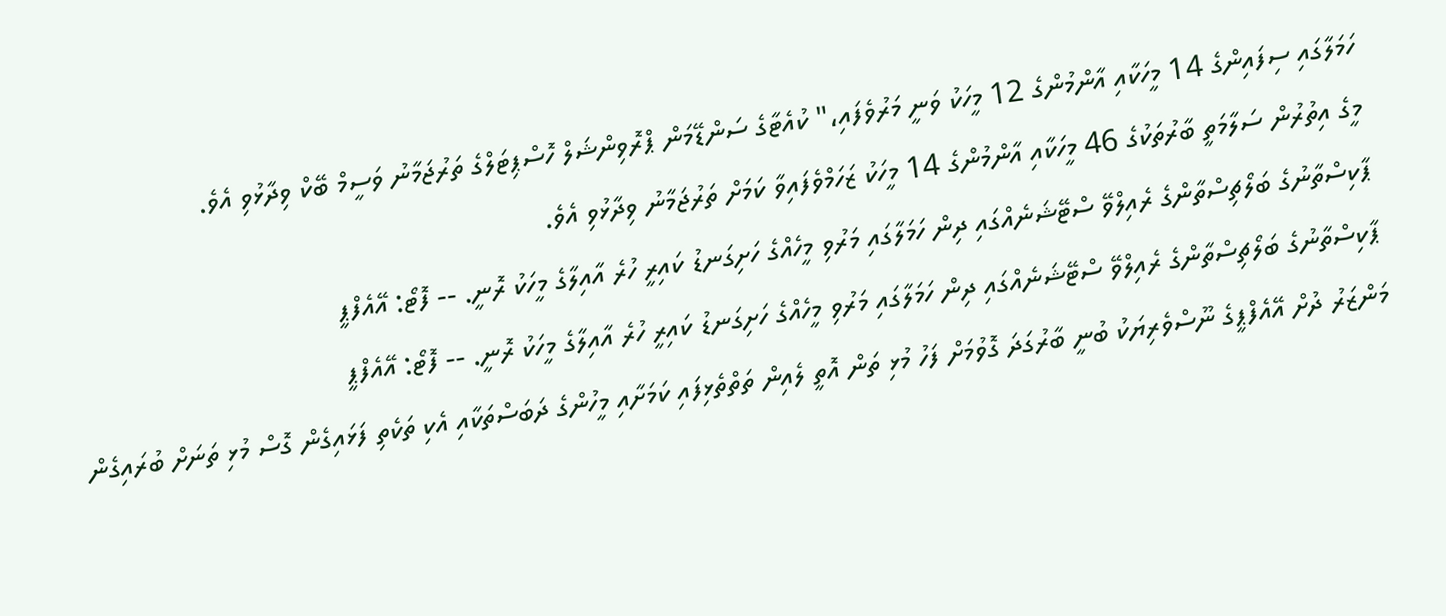ހަމަލާގައި ސިފައިންގެ 14 މީހަކާއި އާންމުންގެ 12 މީހަކު ވަނީ މަރުވެފައި،" ކުއެޓާގެ ސަންޑޭމަން ޕްރޮވިންޝަލް ހޮސްޕިޓަލްގެ ތަރުޖަމާނު ވަސީމް ބޭކް ވިދާޅުވި އެވެ.
މީގެ އިތުރުން ސަލާމަތީ ބާރުތަކުގެ 46 މީހަކާއި އާންމުންގެ 14 މީހަކު ޒަހަމްވެފައިވާ ކަމަށް ތަރުޖަމާނު ވިދާޅުވި އެވެ.
ޕާކިސްތާނުގެ ބަލޯޗިސްތާންގެ ރެއިލްވޭ ސްޓޭޝަނެއްގައި ދިން ހަމަލާގައި މަރުވި މީހެއްގެ ހަށިގަނޑު ކައިރީ ހުރެ އާއިލާގެ މީހަކު ރޮނީ. -- ފޮޓޯ: އޭއެފްޕީ
ޕާކިސްތާނުގެ ބަލޯޗިސްތާންގެ ރެއިލްވޭ ސްޓޭޝަނެއްގައި ދިން ހަމަލާގައި މަރުވި މީހެއްގެ ހަށިގަނޑު ކައިރީ ހުރެ އާއިލާގެ މީހަކު ރޮނީ. -- ފޮޓޯ: އޭއެފްޕީ
މަންޒަރު ދުށް އޭއެފްޕީގެ ނޫސްވެރިޔަކު ބުނީ ބާރުގަދަ ގޮވުމަށް ފަހު މުޅި ތަން އޮތީ ލެއިން ތަތްތެޅިފައި ކަމަށާއި މީހުންގެ ދަބަސްތަކާއި އެކި ތަކެތި ފަޅައިގެން ގޮސް މުޅި ތަނަށް ބުރައިގެން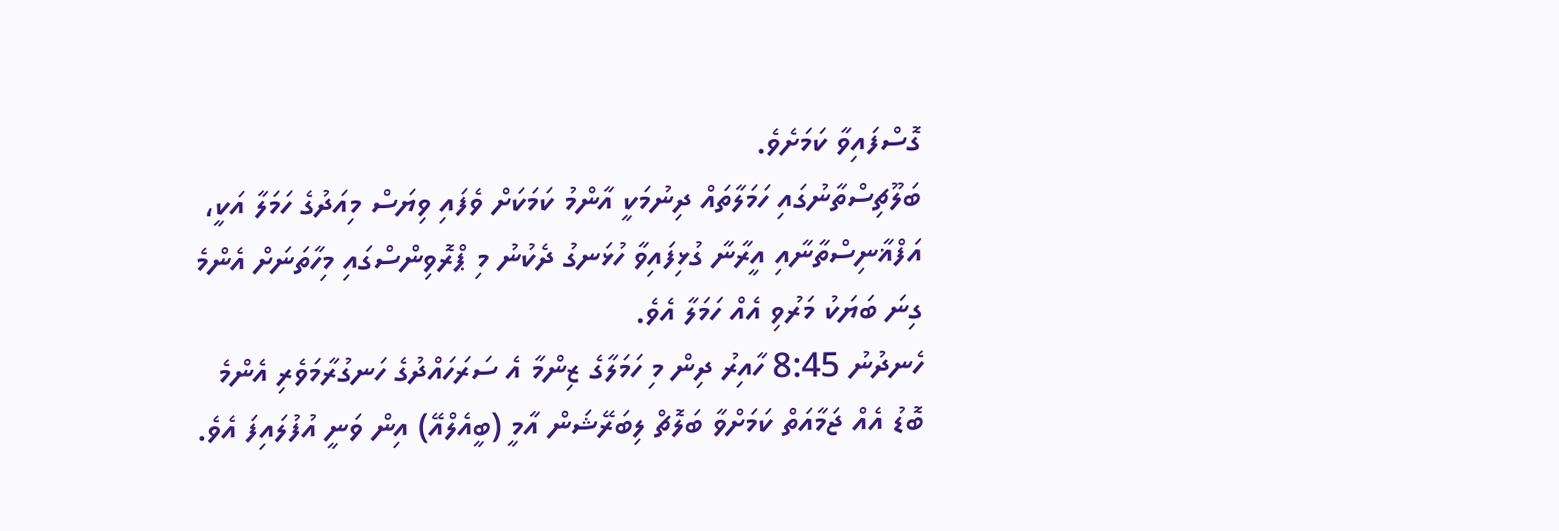ގޮސްފައިވާ ކަމަށެވެ.
ބަލޫޗިސްތާނުގައި ހަމަލާތައް ދިނުމަކީ އާންމު ކަމަކަށް ވެފައި ވިޔަސް މިއަދުގެ ހަމަލާ އަކީ، އަފްޣާނިސްތާނާއި އީރާނާ ގުޅިފައިވާ ހުޅަނގު ދެކުނު މި ޕްރޮވިންސްގައި މިހާތަނަށް އެންމެ ގިނަ ބަޔަކު މަރުވި އެއް ހަމަލާ އެވެ.
ހެނދުނު 8:45 ހާއިރު ދިން މި ހަމަލާގެ ޒިންމާ އެ ސަރަހައްދުގެ ހަނގުރާމަވެރި އެންމެ ބޮޑު އެއް ޖަމާއަތް ކަމަށްވާ ބަލޮޗް ލިބަރޭޝަން އާމީ (ބީއެލްއޭ) އިން ވަނީ އުފުލައިފަ އެވެ.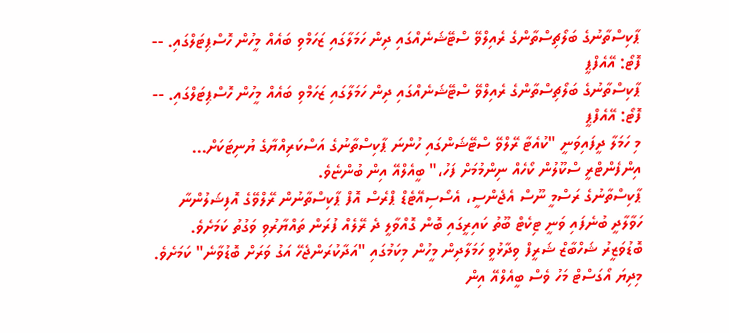ޕާކިސްތާނުގެ ބަލޯޗިސްތާންގެ ރެއިލްވޭ ސްޓޭޝަނެއްގައި ދިން ހަމަލާގައި ޒަހަމްވި ބައެއް މީހުން ހޮސްޕިޓަލްގައި. -- ފޮޓޯ: އޭއެފްޕީ
ޕާކިސްތާނުގެ ބަލޯޗިސްތާންގެ ރެއިލްވޭ ސްޓޭޝަނެއްގައި ދިން ހަމަލާގައި ޒަހަމްވި ބައެއް މީހުން ހޮސްޕިޓަލްގައި. -- ފޮޓޯ: އޭއެފްޕީ
މި ހަމަލާ ދީފައިވަނީ "ކުއެޓާ ރޭލްވޭ ސްޓޭޝަންގައި ހުންނަ ޕާކިސްތާނުގެ އަސްކަރިއްޔާގެ ޔުނިޓަކަށް... އިންފެންޓްރީ ސްކޫލުން ކޯހެއް ނިންމުމަށް ފަހު،" ބީއެލްއޭ އިން ބުންޏެވެ.
ޕާކިސްތާނުގެ ރަސްމީ ނޫސް އެޖެންސީ، އެސޯސިއޭޓެޑް ޕްރެސް އޮފް ޕާކިސްތާނުން ރޭލްވޭގެ އޮފިޝަލުންނާ ހަވާލާދީ ބުނެފައި ވަނީ ޓިކެޓް ބޫތު ކައިރީގައި ބޮން ގޮއްވާލީ ދެ ރޭލެއް ފުރަން ތައްޔާރުވި ވަގުތު ކަމަށެވެ.
ބޮޑުވަޒީރު ޝަހްބާޒް ޝަރީފް ވިދާޅުވީ ހަމަލާދިން މީހުން މިކަމުގައި "އަދާކުރަންޖެހޭ އަގު ވަރަށް ބޮޑުވާނެ" ކަމަށެވެ.
މިދިޔަ އޯގަސްޓް މަހު ވެސް ބީއެލްއޭ އިން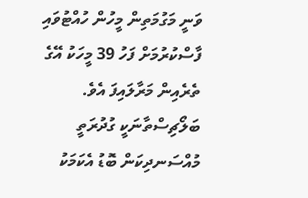ވަނީ މަގުމަތިން މީހުން ހުއްޓުވައި ފާސްކުރުމަށް ފަހު 39 މީހަކު އޭގެ ތެރެއިން މަރާލައިފަ އެވެ.
ބަލޯޗިސްތާނަކީ ގުދުރަތީ މުއްސަނދިކަން ބޮޑު އެކަމަކު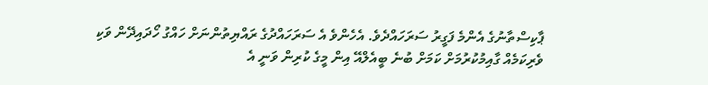ޕާކިސްތާނުގެ އެންމެ ފަގީރު ސަރަހައްދެވެ. އެހެންވެ އެ ސަރަހައްދުގެ ރައްޔިތުންނަށް ހައްގު ހޯދައިދޭން ވަކި ވެރިކަމެއް ގާއިމުކުރުމަށް ކަމަށް ބުނެ ބީއެލްއޭ އިން މީގެ ކުރިން ވަނީ އެ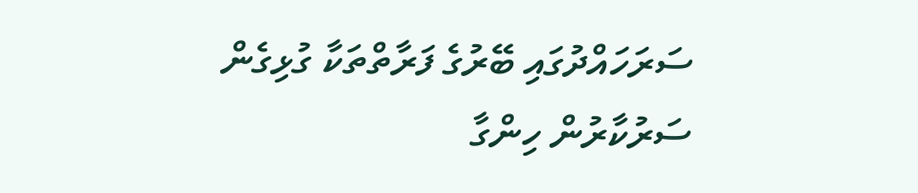ސަރަހައްދުގައި ބޭރުގެ ފަރާތްތަކާ ގުޅިގެން ސަރުކާރުން ހިންގާ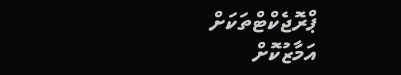ޕްރޮޖެކްޓްތަކަށް އަމާޒުކޮށް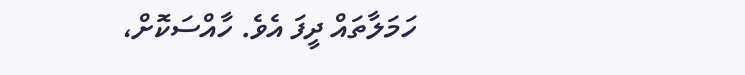ހަމަލާތައް ދީފަ އެވެ. ހާއްސަކޮށް،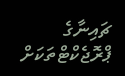ޗައިނާގެ ޕްރޮޖެކްޓްތަކަށް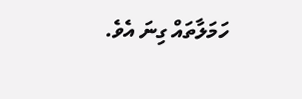ހަމަލާތައް ގިނަ އެވެ.